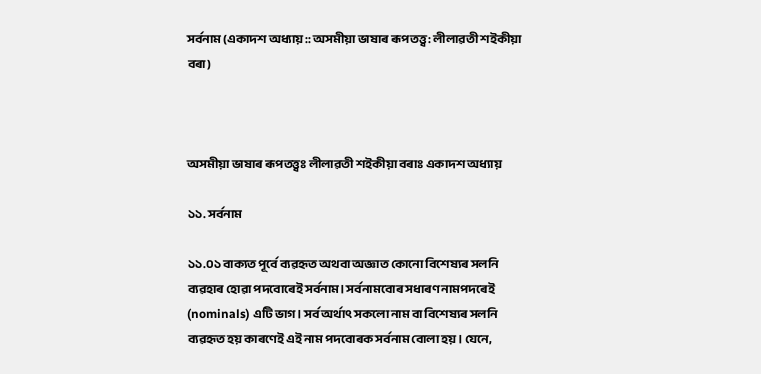সৰ্বনাম (একাদশ অধ্যায় :: অসমীয়া ভাষাৰ ৰূপতত্ত্ব : লীলাৱতী শইকীয়া বৰা)



অসমীয়া ভাষাৰ ৰূপতত্ত্বঃ লীলাৱতী শইকীয়া বৰাঃ একাদশ অধ্যায়

১১. সৰ্বনাম

১১.০১ বাক্যত পূৰ্বে ব্যৱহৃত অথবা অজ্ঞাত কোনো বিশেষ্যৰ সলনি ব্যৱহাৰ হোৱা পদবোৰেই সৰ্বনাম। সৰ্বনামবোৰ সধাৰণ নামপদৰেই (nominals) এটি ভাগ। সৰ্ব অৰ্থাৎ সকলো নাম বা বিশেষ্যৰ সলনি ব্যৱহৃত হয় কাৰণেই এই নাম পদবোৰক সৰ্বনাম বোলা হয়। যেনে,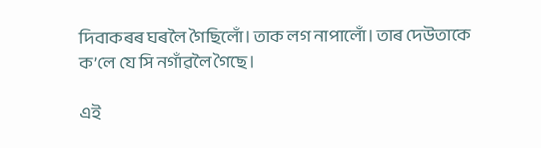দিবাকৰৰ ঘৰলৈ গৈছিলোঁ। তাক লগ নাপালোঁ। তাৰ দেউতাকে ক’লে যে সি নগাঁৱলৈ গৈছে।

এই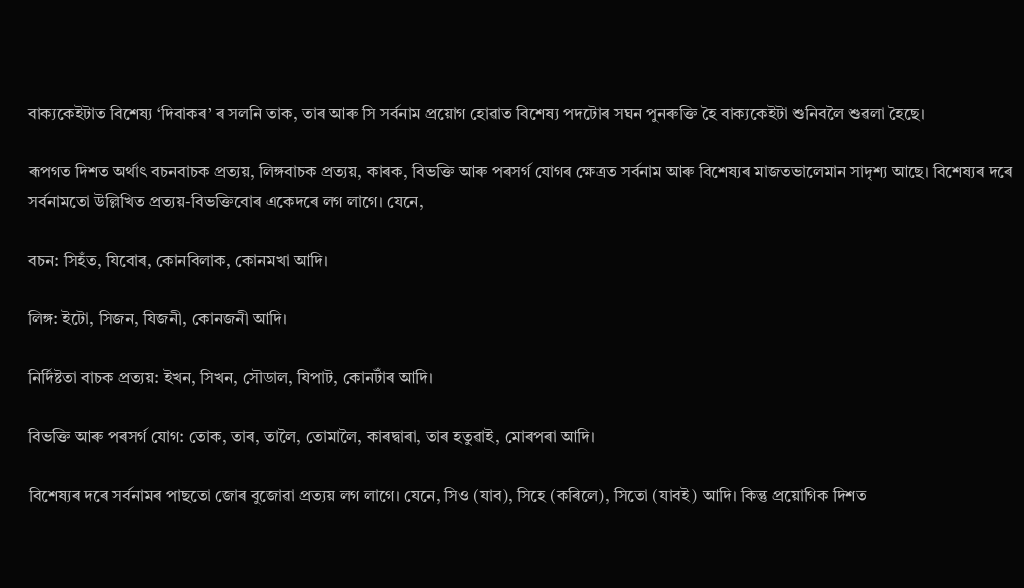বাক্যকেইটাত বিশেষ্য ‘দিবাকৰ’ ৰ সলনি তাক, তাৰ আৰু সি সৰ্বনাম প্ৰয়োগ হোৱাত বিশেষ্য পদটোৰ সঘন পুনৰুক্তি হৈ বাক্যকেইটা শুনিবলৈ শুৱলা হৈছে।

ৰূপগত দিশত অৰ্থাৎ বচনবাচক প্ৰত্যয়, লিঙ্গবাচক প্ৰত্যয়, কাৰক, বিভক্তি আৰু পৰসৰ্গ যোগৰ ক্ষেত্ৰত সৰ্বনাম আৰু বিশেষ্যৰ মাজতভালেমান সাদৃশ্য আছে। বিশেষ্যৰ দৰে সৰ্বনামতো উল্লিখিত প্ৰত্যয়-বিভক্তিবোৰ একেদৰে লগ লাগে। যেনে,

বচন: সিহঁত, যিবোৰ, কোনবিলাক, কোনমখা আদি।

লিঙ্গ: ইটো, সিজন, যিজনী, কোনজনী আদি।

নিৰ্দিষ্টতা বাচক প্ৰত্যয়: ইখন, সিখন, সৌডাল, যিপাট, কোনটাঁৰ আদি।

বিভক্তি আৰু পৰসৰ্গ যোগ: তোক, তাৰ, তালৈ, তোমালৈ, কাৰদ্বাৰা, তাৰ হতুৱাই, মোৰপৰা আদি।

বিশেষ্যৰ দৰে সৰ্বনামৰ পাছতো জোৰ বুজোৱা প্ৰত্যয় লগ লাগে। যেনে, সিও (যাব), সিহে (কৰিলে), সিতো (যাবই) আদি। কিন্তু প্ৰয়োগিক দিশত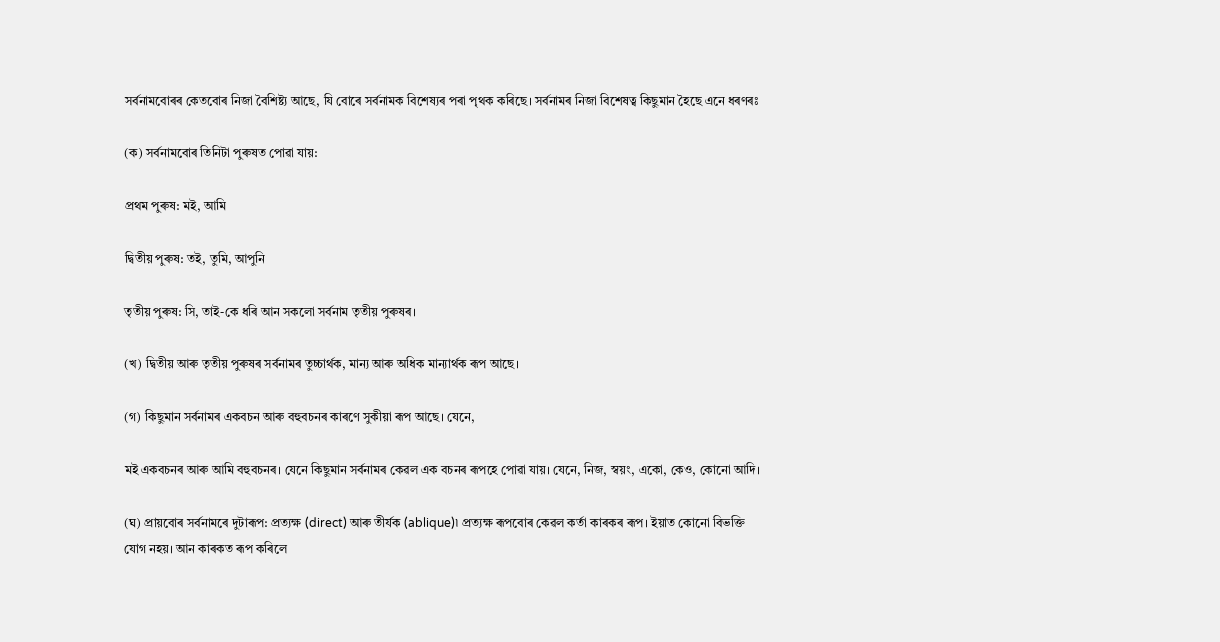সৰ্বনামবোৰৰ কেতবোৰ নিজা বৈশিষ্ট্য আছে, যি বোৰে সৰ্বনামক বিশেষ্যৰ পৰা পৃথক কৰিছে। সৰ্বনামৰ নিজা বিশেষত্ব কিছুমান হৈছে এনে ধৰণৰঃ

(ক) সৰ্বনামবোৰ তিনিটা পুৰুষত পোৱা যায়:

প্ৰথম পুৰুষ: মই, আমি

দ্বিতীয় পুৰুষ: তই, তুমি, আপুনি

তৃতীয় পুৰুষ: সি, তাই-কে ধৰি আন সকলো সৰ্বনাম তৃতীয় পুৰুষৰ।

(খ) দ্বিতীয় আৰু তৃতীয় পুৰুষৰ সৰ্বনামৰ তুচ্চাৰ্থক, মান্য আৰু অধিক মান্যাৰ্থক ৰূপ আছে।

(গ) কিছুমান সৰ্বনামৰ একবচন আৰু বহুবচনৰ কাৰণে সুকীয়া ৰূপ আছে। যেনে,

মই একবচনৰ আৰু আমি বহুবচনৰ। যেনে কিছুমান সৰ্বনামৰ কেৱল এক বচনৰ ৰূপহে পোৱা যায়। যেনে, নিজ, স্বয়ং, একো, কেও, কোনো আদি।

(ঘ) প্ৰায়বোৰ সৰ্বনামৰে দুটাৰূপ: প্ৰত্যক্ষ (direct) আৰু তীৰ্যক (ablique)৷ প্ৰত্যক্ষ ৰূপবোৰ কেৱল কৰ্তা কাৰকৰ ৰূপ। ইয়াত কোনো বিভক্তি যোগ নহয়। আন কাৰকত ৰূপ কৰিলে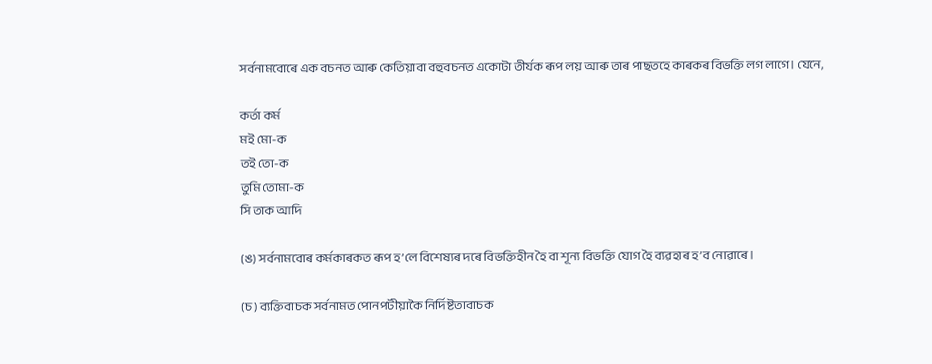সৰ্বনামবোৰে এক বচনত আৰু কেতিয়াবা বহুবচনত একোটা তীৰ্যক ৰূপ লয় আৰু তাৰ পাছতহে কাৰকৰ বিভক্তি লগ লাগে। যেনে,

কৰ্তা কৰ্ম
মই মো-ক
তই তো-ক
তুমি তোমা-ক
সি তাক আদি

(ঙ) সৰ্বনামবোৰ কৰ্মকাৰকত ৰূপ হ’লে বিশেষ্যৰ দৰে বিভক্তিহীন হৈ বা শূন্য বিভক্তি যোগ হৈ ব্যৱহাৰ হ’ব নোৱাৰে।

(চ) ব্যক্তিবাচক সৰ্বনামত পোনপটীয়াকৈ নিৰ্দিষ্টতাবাচক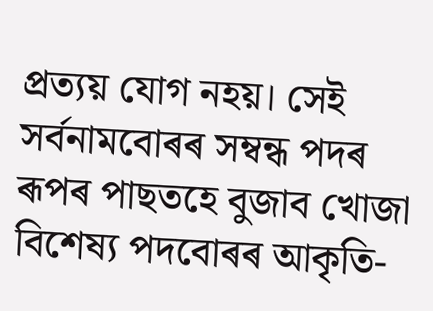প্ৰত্যয় যোগ নহয়। সেই সৰ্বনামবোৰৰ সম্বন্ধ পদৰ ৰূপৰ পাছতহে বুজাব খোজা বিশেষ্য পদবোৰৰ আকৃতি-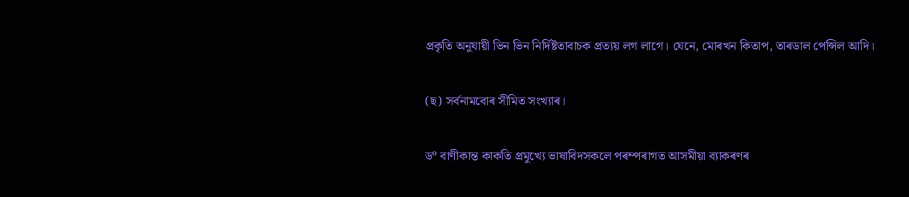প্ৰকৃতি অনুযায়ী ভিন ভিন নিৰ্দিষ্টতাবাচক প্ৰত্যয় লগ লাগে। যেনে, মোৰখন কিতাপ, তাৰডাল পেন্সিল আদি।

(ছ) সৰ্বনামবোৰ সীমিত সংখ্যাৰ।

ডº বাণীকান্ত কাকতি প্ৰমুখ্যে ভাষাবিদসকলে পৰম্পৰাগত আসমীয়া ব্যাকৰণৰ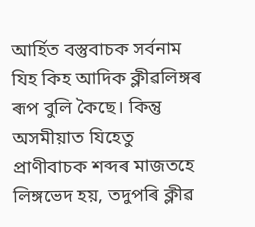আৰ্হিত বস্তুবাচক সৰ্বনাম যিহ কিহ আদিক ক্লীৱলিঙ্গৰ ৰূপ বুলি কৈছে। কিন্তু অসমীয়াত যিহেতু প্ৰাণীবাচক শব্দৰ মাজতহে লিঙ্গভেদ হয়, তদুপৰি ক্লীৱ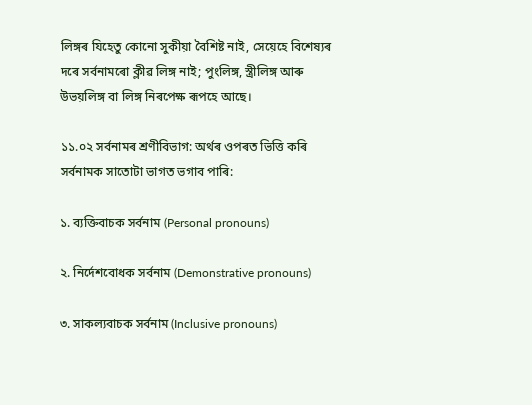লিঙ্গৰ যিহেতু কোনো সুকীয়া বৈশিষ্ট নাই, সেয়েহে বিশেষ্যৰ দৰে সৰ্বনামৰো ক্লীৱ লিঙ্গ নাই; পুংলিঙ্গ, স্ত্ৰীলিঙ্গ আৰু উভয়লিঙ্গ বা লিঙ্গ নিৰপেক্ষ ৰূপহে আছে।

১১.০২ সৰ্বনামৰ শ্ৰণীবিভাগ: অৰ্থৰ ওপৰত ভিত্তি কৰি সৰ্বনামক সাতোটা ভাগত ভগাব পাৰি:

১. ব্যক্তিবাচক সৰ্বনাম (Personal pronouns)

২. নিৰ্দেশবোধক সৰ্বনাম (Demonstrative pronouns)

৩. সাকল্যবাচক সৰ্বনাম (Inclusive pronouns)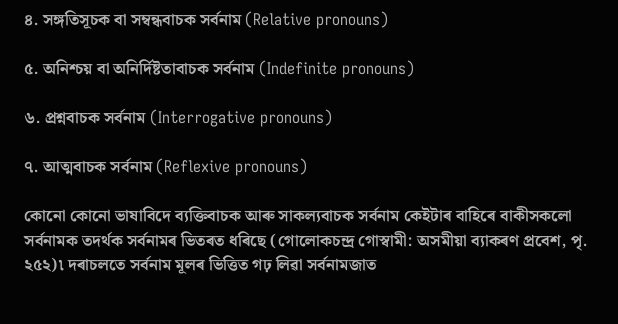৪. সঙ্গতিসূচক বা সম্বন্ধবাচক সৰ্বনাম (Relative pronouns)

৫. অনিশ্চয় বা অনিৰ্দিষ্টতাবাচক সৰ্বনাম (Indefinite pronouns)

৬. প্ৰশ্নবাচক সৰ্বনাম (Interrogative pronouns)

৭. আত্মবাচক সৰ্বনাম (Reflexive pronouns)

কোনো কোনো ভাষাবিদে ব্যক্তিবাচক আৰু সাকল্যবাচক সৰ্বনাম কেইটাৰ বাহিৰে বাকীসকলো সৰ্বনামক তদৰ্থক সৰ্বনামৰ ভিতৰত ধৰিছে (গোলোকচন্দ্ৰ গোস্বামী: অসমীয়া ব্যাকৰণ প্ৰবেশ, পৃ. ২৫২)৷ দৰাচলতে সৰ্বনাম মূলৰ ভিত্তিত গঢ় লিৱা সৰ্বনামজাত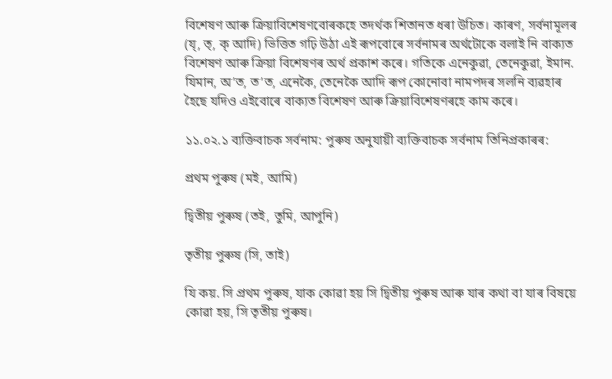বিশেষণ আৰু ক্ৰিয়াবিশেষণবোৰকহে তদৰ্থক শিতানত ধৰা উচিত। কাৰণ, সৰ্বনামূলৰ (য্, ত্, ক্ আদি) ভিত্তিত গঢ়ি উঠা এই ৰূপবোৰে সৰ্বনামৰ অৰ্থটোকে বলাই নি বাক্যত বিশেষণ আৰু ক্ৰিয়া বিশেষণৰ অৰ্থ প্ৰকাশ কৰে। গতিকে এনেকুৱা, তেনেকুৱা, ইমান. যিমান, অ’ত, ত’ত, এনেকৈ, তেনেকৈ আদি ৰূপ কোনোবা নামপদৰ সলনি ব্যৱহাৰ হৈছে যদিও এইবোৰে বাক্যত বিশেষণ আৰু ক্ৰিয়াবিশেষণৰহে কাম কৰে।

১১.০২.১ ব্যক্তিবাচক সৰ্বনাম: পুৰুষ অনুযায়ী ব্যক্তিবাচক সৰ্বনাম তিনিপ্ৰকাৰৰ:

প্ৰথম পুৰুষ (মই, আমি)

দ্বিতীয় পুৰুষ (তই, তুমি, আপুনি)

তৃতীয় পুৰুষ (সি, তাই)

যি কয়. সি প্ৰথম পুৰুষ, যাক কোৱা হয় সি দ্বিতীয় পুৰুষ আৰু যাৰ কথা বা যাৰ বিষয়ে কোৱা হয়, সি তৃতীয় পুৰুষ।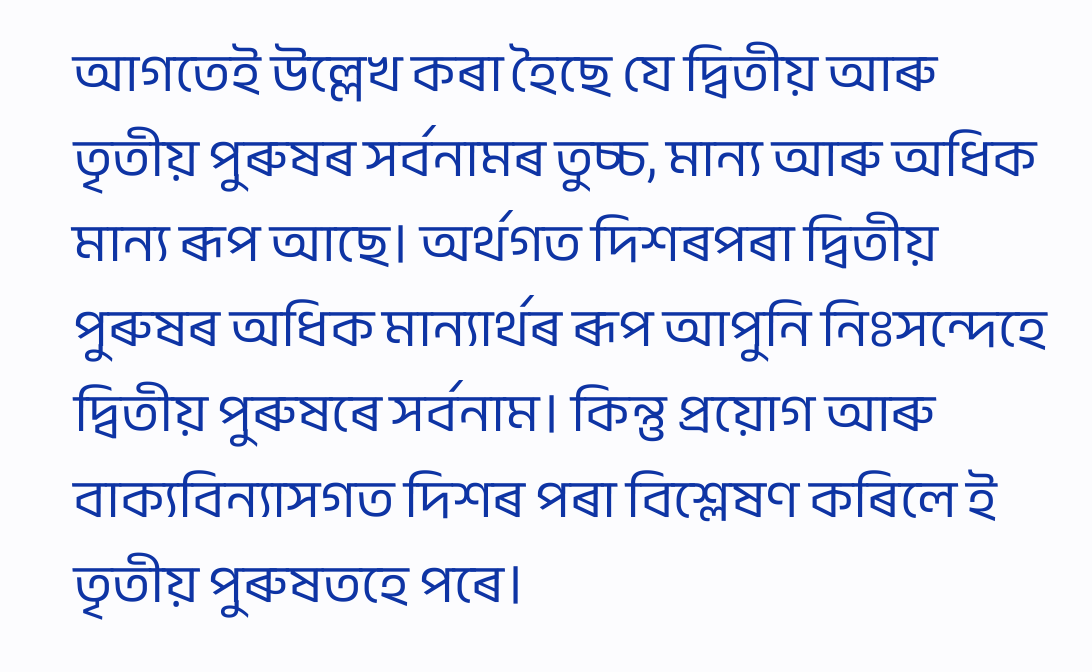আগতেই উল্লেখ কৰা হৈছে যে দ্বিতীয় আৰু তৃতীয় পুৰুষৰ সৰ্বনামৰ তুচ্চ, মান্য আৰু অধিক মান্য ৰূপ আছে। অৰ্থগত দিশৰপৰা দ্বিতীয় পুৰুষৰ অধিক মান্যাৰ্থৰ ৰূপ আপুনি নিঃসন্দেহে দ্বিতীয় পুৰুষৰে সৰ্বনাম। কিন্তু প্ৰয়োগ আৰু বাক্যবিন্যাসগত দিশৰ পৰা বিশ্লেষণ কৰিলে ই তৃতীয় পুৰুষতহে পৰে।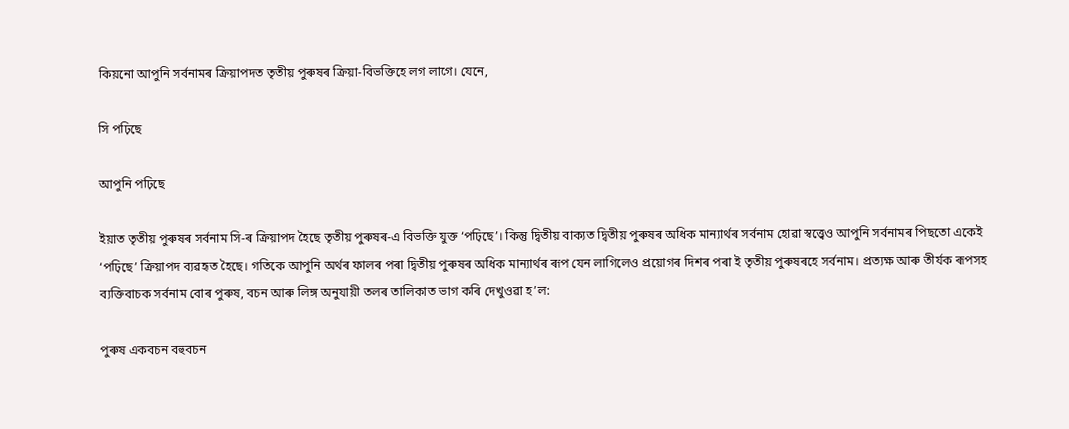কিয়নো আপুনি সৰ্বনামৰ ক্ৰিয়াপদত তৃতীয় পুৰুষৰ ক্ৰিয়া-বিভক্তিহে লগ লাগে। যেনে,

সি পঢ়িছে

আপুনি পঢ়িছে

ইয়াত তৃতীয় পুৰুষৰ সৰ্বনাম সি-ৰ ক্ৰিয়াপদ হৈছে তৃতীয় পুৰুষৰ-এ বিভক্তি যুক্ত ‘পঢ়িছে’। কিন্তু দ্বিতীয় বাক্যত দ্বিতীয় পুৰুষৰ অধিক মান্যাৰ্থৰ সৰ্বনাম হোৱা স্বত্ত্বেও আপুনি সৰ্বনামৰ পিছতো একেই ‘পঢ়িছে’ ক্ৰিয়াপদ ব্যৱহৃত হৈছে। গতিকে আপুনি অৰ্থৰ ফালৰ পৰা দ্বিতীয় পুৰুষৰ অধিক মান্যাৰ্থৰ ৰূপ যেন লাগিলেও প্ৰয়োগৰ দিশৰ পৰা ই তৃতীয় পুৰুষৰহে সৰ্বনাম। প্ৰত্যক্ষ আৰু তীৰ্যক ৰূপসহ ব্যক্তিবাচক সৰ্বনাম বোৰ পুৰুষ, বচন আৰু লিঙ্গ অনুযায়ী তলৰ তালিকাত ভাগ কৰি দেখুওৱা হ’ল:

পুৰুষ একবচন বহুবচন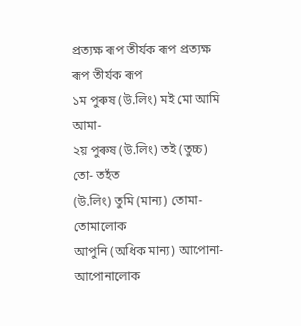প্ৰত্যক্ষ ৰূপ তীৰ্যক ৰূপ প্ৰত্যক্ষ ৰূপ তীৰ্যক ৰূপ
১ম পুৰুষ (উ.লিং) মই মো আমি আমা-
২য় পুৰুষ (উ.লিং) তই (তুচ্চ) তো- তহঁত
(উ.লিং) তুমি (মান্য) তোমা- তোমালোক
আপুনি (অধিক মান্য) আপোনা- আপোনালোক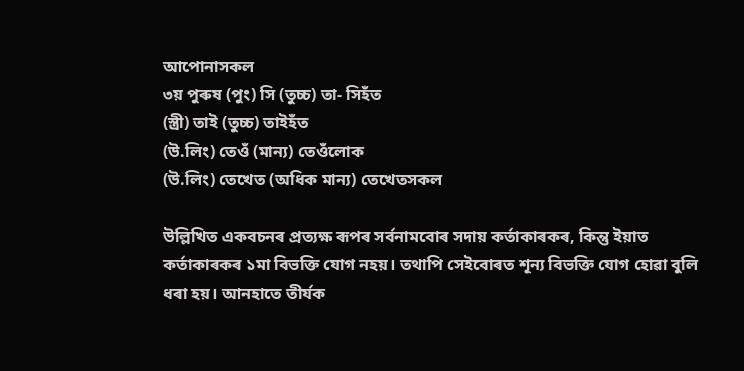আপোনাসকল
৩য় পুৰুষ (পুং) সি (তুচ্চ) তা- সিহঁত
(স্ত্ৰী) তাই (তুচ্চ) তাইহঁত
(উ.লিং) তেওঁ (মান্য) তেওঁলোক
(উ.লিং) তেখেত (অধিক মান্য) তেখেতসকল

উল্লিখিত একবচনৰ প্ৰত্যক্ষ ৰূপৰ সৰ্বনামবোৰ সদায় কৰ্তাকাৰকৰ, কিন্তু ইয়াত কৰ্তাকাৰকৰ ১মা বিভক্তি যোগ নহয়। তথাপি সেইবোৰত শূন্য বিভক্তি যোগ হোৱা বুলি ধৰা হয়। আনহাতে তীৰ্যক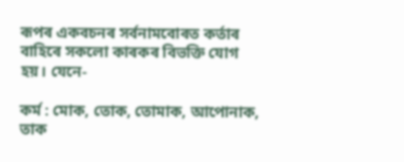ৰূপৰ একবচনৰ সৰ্বনামবোৰত কৰ্তাৰ বাহিৰে সকলো কাৰকৰ বিভক্তি যোগ হয়। যেনে-

কৰ্ম : মোক, তোক, তোমাক, আপোনাক, তাক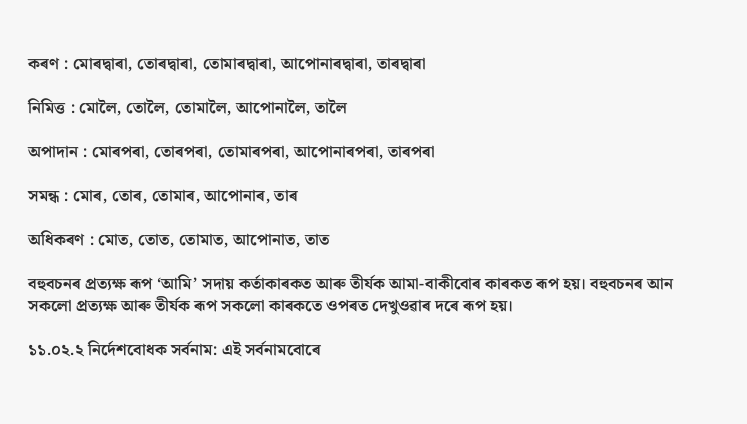কৰণ : মোৰদ্বাৰা, তোৰদ্বাৰা, তোমাৰদ্বাৰা, আপোনাৰদ্বাৰা, তাৰদ্বাৰা

নিমিত্ত : মোলৈ, তোলৈ, তোমালৈ, আপোনালৈ, তালৈ

অপাদান : মোৰপৰা, তোৰপৰা, তোমাৰপৰা, আপোনাৰপৰা, তাৰপৰা

সমন্ধ : মোৰ, তোৰ, তোমাৰ, আপোনাৰ, তাৰ

অধিকৰণ : মোত, তোত, তোমাত, আপোনাত, তাত

বহুবচনৰ প্ৰত্যক্ষ ৰূপ ‘আমি’ সদায় কৰ্তাকাৰকত আৰু তীৰ্যক আমা-বাকীবোৰ কাৰকত ৰূপ হয়। বহুবচনৰ আন সকলো প্ৰত্যক্ষ আৰু তীৰ্যক ৰূপ সকলো কাৰকতে ওপৰত দেখুওৱাৰ দৰে ৰূপ হয়।

১১.০২.২ নিৰ্দেশবোধক সৰ্বনাম: এই সৰ্বনামবোৰে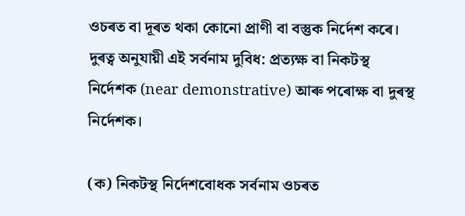ওচৰত বা দূৰত থকা কোনো প্ৰাণী বা বস্তুক নিৰ্দেশ কৰে। দুৰত্ব অনুযায়ী এই সৰ্বনাম দুবিধ: প্ৰত্যক্ষ বা নিকটস্থ নিৰ্দেশক (near demonstrative) আৰু পৰোক্ষ বা দুৰস্থ নিৰ্দেশক।

(ক) নিকটস্থ নিৰ্দেশবোধক সৰ্বনাম ওচৰত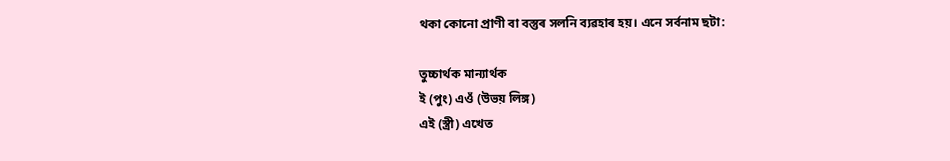থকা কোনো প্ৰাণী বা বস্তুৰ সলনি ব্যৱহাৰ হয়। এনে সৰ্বনাম ছটা:

তুচ্চাৰ্থক মান্যাৰ্থক
ই (পুং) এওঁ (উভয় লিঙ্গ)
এই (স্ত্ৰী) এখেত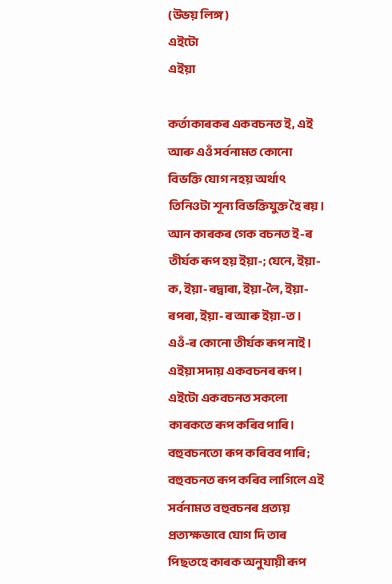(উভয় লিঙ্গ)
এইটো
এইয়া

কৰ্তাকাৰকৰ একবচনত ই, এই আৰু এওঁ সৰ্বনামত কোনো বিভক্তি যোগ নহয় অৰ্থাৎ তিনিওটা শূন্য বিভক্তিযুক্ত হৈ ৰয়। আন কাৰকৰ গেক বচনত ই-ৰ তীৰ্যক ৰূপ হয় ইয়া-; যেনে, ইয়া-ক, ইয়া-ৰদ্বাৰা, ইয়া-লৈ, ইয়া-ৰপৰা, ইয়া-ৰ আৰু ইয়া-ত। এওঁ-ৰ কোনো তীৰ্যক ৰূপ নাই। এইয়া সদায় একবচনৰ ৰূপ। এইটো একবচনত সকলো কাৰকতে ৰূপ কৰিব পাৰি। বহুবচনতো ৰূপ কৰিবব পাৰি; বহুবচনত ৰূপ কৰিব লাগিলে এই সৰ্বনামত বহুবচনৰ প্ৰত্যয় প্ৰত্যক্ষভাবে যোগ দি তাৰ পিছতহে কাৰক অনুযায়ী ৰূপ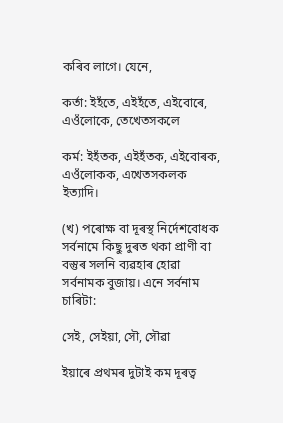কৰিব লাগে। যেনে,

কৰ্তা: ইহঁতে, এইহঁতে, এইবোৰে, এওঁলোকে, তেখেতসকলে

কৰ্ম: ইহঁতক, এইহঁতক, এইবোৰক, এওঁলোকক, এখেতসকলক ইত্যাদি।

(খ) পৰোক্ষ বা দূৰস্থ নিৰ্দেশবোধক সৰ্বনামে কিছু দুৰত থকা প্ৰাণী বা বস্তুৰ সলনি ব্যৱহাৰ হোৱা সৰ্বনামক বুজায়। এনে সৰ্বনাম চাৰিটা:

সেই, সেইয়া, সৌ, সৌৱা

ইয়াৰে প্ৰথমৰ দুটাই কম দূৰত্ব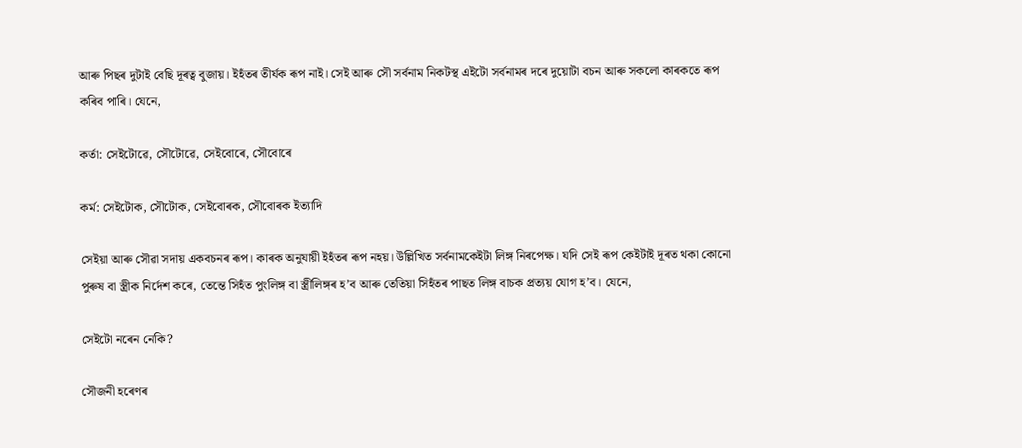আৰু পিছৰ দুটাই বেছি দূৰত্ব বুজায়। ইহঁতৰ তীৰ্যক ৰূপ নাই। সেই আৰু সৌ সৰ্বনাম নিকটস্থ এইটো সৰ্বনামৰ দৰে দুয়োটা বচন আৰু সকলো কাৰকতে ৰূপ কৰিব পাৰি। যেনে,

কৰ্তা: সেইটোৱে, সৌটোৱে, সেইবোৰে, সৌবোৰে

কৰ্ম: সেইটোক, সৌটোক, সেইবোৰক, সৌবোৰক ইত্যাদি

সেইয়া আৰু সৌৱা সদায় একবচনৰ ৰূপ। কাৰক অনুযায়ী ইহঁতৰ ৰূপ নহয়। উল্লিখিত সৰ্বনামকেইটা লিঙ্গ নিৰপেক্ষ। যদি সেই ৰূপ কেইটাই দূৰত থকা কোনো পুৰুষ বা স্ত্ৰীক নিৰ্দেশ কৰে, তেন্তে সিহঁত পুংলিঙ্গ বা স্ত্ৰীলিঙ্গৰ হ’ব আৰু তেতিয়া সিহঁতৰ পাছত লিঙ্গ বাচক প্ৰত্যয় যোগ হ’ব। যেনে,

সেইটো নৰেন নেকি?

সৌজনী হৰেণৰ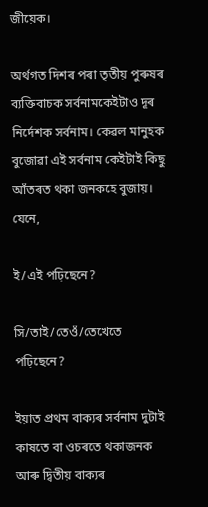জীয়েক।

অৰ্থগত দিশৰ পৰা তৃতীয় পুৰুষৰ ব্যক্তিবাচক সৰ্বনামকেইটাও দূৰ নিৰ্দেশক সৰ্বনাম। কেৱল মানুহক বুজোৱা এই সৰ্বনাম কেইটাই কিছু আঁতৰত থকা জনকহে বুজায়। যেনে,

ই/এই পঢ়িছেনে?

সি/তাই/তেওঁ/তেখেতে পঢ়িছেনে?

ইয়াত প্ৰথম বাক্যৰ সৰ্বনাম দুটাই কাষতে বা ওচৰতে থকাজনক আৰু দ্বিতীয় বাক্যৰ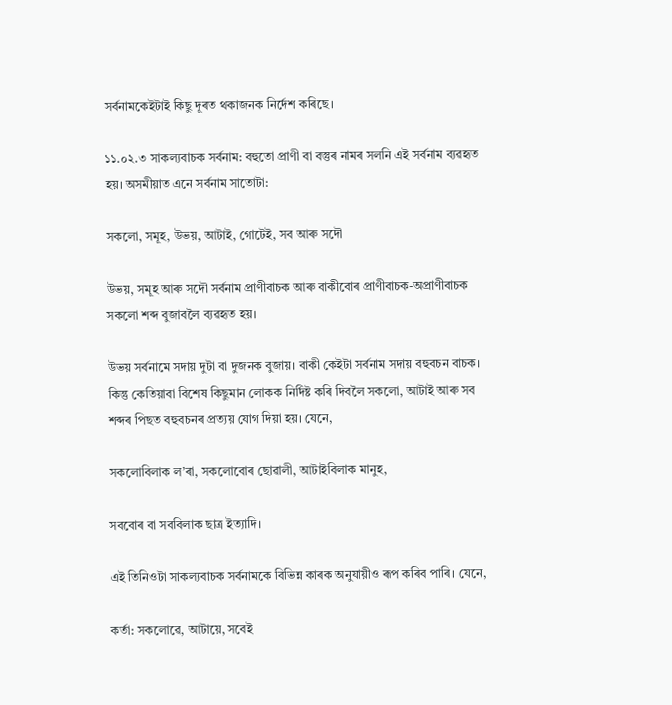সৰ্বনামকেইটাই কিছু দূৰত থকাজনক নিৰ্দেশ কৰিছে।

১১.০২.৩ সাকল্যবাচক সৰ্বনাম: বহুতো প্ৰাণী বা বস্তুৰ নামৰ সলনি এই সৰ্বনাম ব্যৱহৃত হয়। অসমীয়াত এনে সৰ্বনাম সাতোটা:

সকলো, সমূহ, উভয়, আটাই, গোটেই, সব আৰু সদৌ

উভয়, সমূহ আৰু সদৌ সৰ্বনাম প্ৰাণীবাচক আৰু বাকীবোৰ প্ৰাণীবাচক-অপ্ৰাণীবাচক সকলো শব্দ বুজাবলৈ ব্যৱহৃত হয়।

উভয় সৰ্বনামে সদায় দুটা বা দুজনক বুজায়। বাকী কেইটা সৰ্বনাম সদায় বহুবচন বাচক। কিন্তু কেতিয়াবা বিশেষ কিছুমান লোকক নিৰ্দিষ্ট কৰি দিবলৈ সকলো, আটাই আৰু সব শব্দৰ পিছত বহুবচনৰ প্ৰত্যয় যোগ দিয়া হয়। যেনে,

সকলোবিলাক ল’ৰা, সকলোবোৰ ছোৱালী, আটাইবিলাক মানুহ,

সববোৰ বা সববিলাক ছাত্ৰ ইত্যাদি।

এই তিনিওটা সাকল্যবাচক সৰ্বনামকে বিভিন্ন কাৰক অনুযায়ীও ৰূপ কৰিব পাৰি। যেনে,

কৰ্তা: সকলোৱে, আটায়ে, সবেই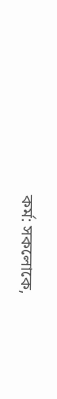কৰ্ম: সকলোকে,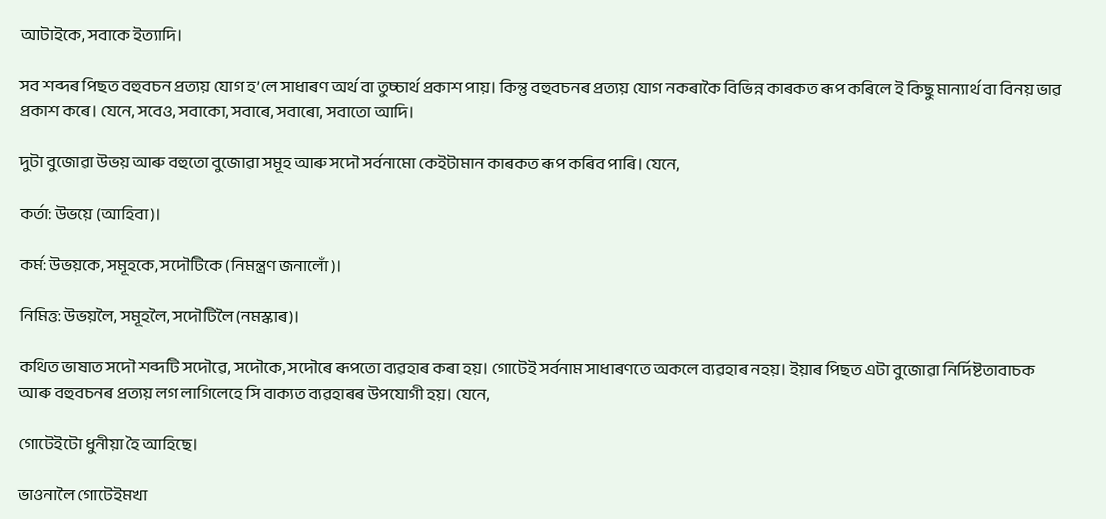আটাইকে, সবাকে ইত্যাদি।

সব শব্দৰ পিছত বহুবচন প্ৰত্যয় যোগ হ’লে সাধাৰণ অৰ্থ বা তুচ্চাৰ্থ প্ৰকাশ পায়। কিন্তু বহুবচনৰ প্ৰত্যয় যোগ নকৰাকৈ বিভিন্ন কাৰকত ৰূপ কৰিলে ই কিছু মান্যাৰ্থ বা বিনয় ভাৱ প্ৰকাশ কৰে। যেনে, সবেও, সবাকো, সবাৰে, সবাৰো, সবাতো আদি।

দুটা বুজোৱা উভয় আৰু বহুতো বুজোৱা সমূহ আৰু সদৌ সৰ্বনামো কেইটামান কাৰকত ৰূপ কৰিব পাৰি। যেনে,

কৰ্তা: উভয়ে (আহিবা)।

কৰ্ম: উভয়কে, সমূহকে, সদৌটিকে (নিমন্ত্ৰণ জনালোঁ)।

নিমিত্ত: উভয়লৈ, সমূহলৈ, সদৌটিলৈ (নমস্কাৰ)।

কথিত ভাষাত সদৌ শব্দটি সদৌৱে, সদৌকে, সদৌৰে ৰূপতো ব্যৱহাৰ কৰা হয়। গোটেই সৰ্বনাম সাধাৰণতে অকলে ব্যৱহাৰ নহয়। ইয়াৰ পিছত এটা বুজোৱা নিৰ্দিষ্টতাবাচক আৰু বহুবচনৰ প্ৰত্যয় লগ লাগিলেহে সি বাক্যত ব্যৱহাৰৰ উপযোগী হয়। যেনে,

গোটেইটো ধুনীয়া হৈ আহিছে।

ভাওনালৈ গোটেইমখা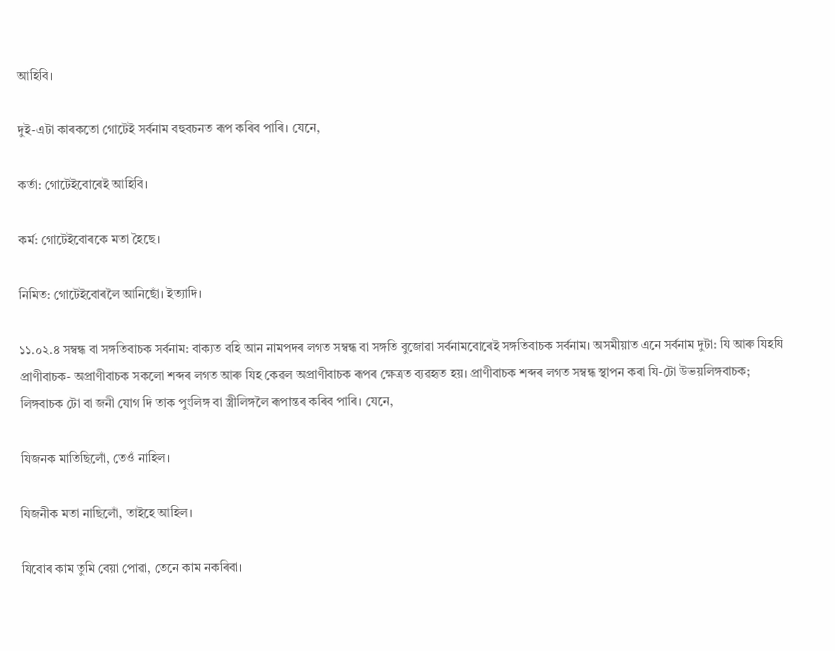আহিবি।

দুই-এটা কাৰকতো গোটেই সৰ্বনাম বহুবচনত ৰূপ কৰিব পাৰি। যেনে,

কৰ্তা: গোটেইবোৰেই আহিবি।

কৰ্ম: গোটেইবোৰকে মতা হৈছে।

নিমিত: গোটেইবোৰলৈ আনিছোঁ। ইত্যাদি।

১১.০২.৪ সম্বন্ধ বা সঙ্গতিবাচক সৰ্বনাম: বাক্যত বহি আন নামপদৰ লগত সম্বন্ধ বা সঙ্গতি বুজোৱা সৰ্বনামবোৰেই সঙ্গতিবাচক সৰ্বনাম। অসমীয়াত এনে সৰ্বনাম দুটা: যি আৰু যিহযি প্ৰাণীবাচক- অপ্ৰাণীবাচক সকলো শব্দৰ লগত আৰু যিহ কেৱল অপ্ৰাণীবাচক ৰূপৰ ক্ষেত্ৰত ব্যৱহৃত হয়। প্ৰাণীবাচক শব্দৰ লগত সম্বন্ধ স্থাপন কৰা যি-টো উভয়লিঙ্গবাচক; লিঙ্গবাচক টো বা জনী যোগ দি তাক পুংলিঙ্গ বা স্ত্ৰীলিঙ্গলৈ ৰূপান্তৰ কৰিব পাৰি। যেনে,

যিজনক মাতিছিলোঁ, তেওঁ নাহিল।

যিজনীক মতা নাছিলোঁ, তাইহে আহিল।

যিবোৰ কাম তুমি বেয়া পোৱা, তেনে কাম নকৰিবা।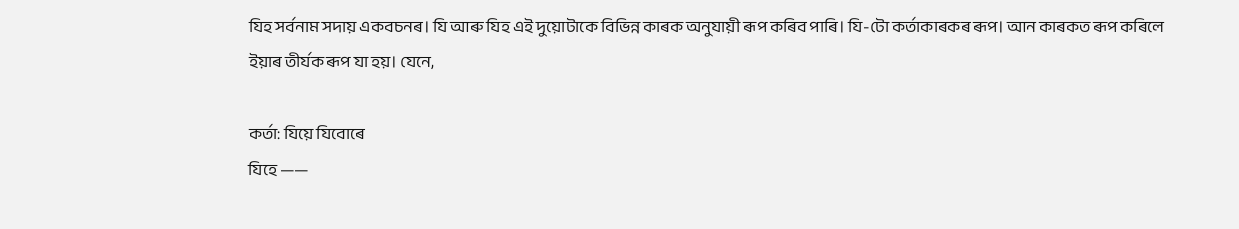যিহ সৰ্বনাম সদায় একবচনৰ। যি আৰু যিহ এই দুয়োটাকে বিভিন্ন কাৰক অনুযায়ী ৰূপ কৰিব পাৰি। যি-টো কৰ্তাকাৰকৰ ৰূপ। আন কাৰকত ৰূপ কৰিলে ইয়াৰ তীৰ্যক ৰূপ যা হয়। যেনে,

কৰ্তা: যিয়ে যিবোৰে
যিহে ——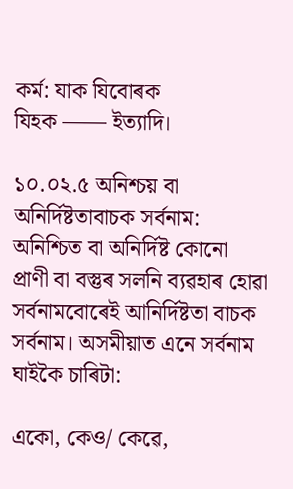কৰ্ম: যাক যিবোৰক
যিহক —— ইত্যাদি।

১০.০২.৫ অনিশ্চয় বা অনিৰ্দিষ্টতাবাচক সৰ্বনাম: অনিশ্চিত বা অনিৰ্দিষ্ট কোনো প্ৰাণী বা বস্তুৰ সলনি ব্যৱহাৰ হোৱা সৰ্বনামবোৰেই আনিৰ্দিষ্টতা বাচক সৰ্বনাম। অসমীয়াত এনে সৰ্বনাম ঘাইকৈ চাৰিটা:

একো, কেও/ কেৱে,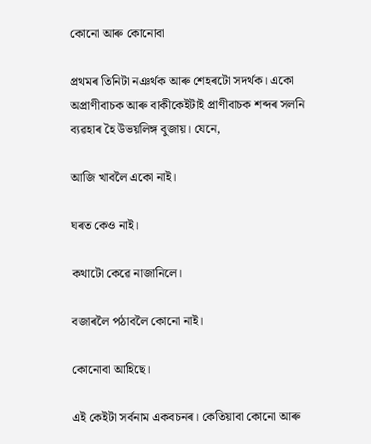কোনো আৰু কোনোবা

প্ৰথমৰ তিনিটা নঞৰ্থক আৰু শেহৰটো সদৰ্থক। একো অপ্ৰাণীবাচক আৰু বাকীকেইটাই প্ৰাণীবাচক শব্দৰ সলনি ব্যৱহাৰ হৈ উভয়লিঙ্গ বুজায়। যেনে,

আজি খাবলৈ একো নাই।

ঘৰত কেও নাই।

কথাটো কেৱে নাজানিলে।

বজাৰলৈ পঠাবলৈ কোনো নাই।

কোনোবা আহিছে।

এই কেইটা সৰ্বনাম একবচনৰ। কেতিয়াবা কোনো আৰু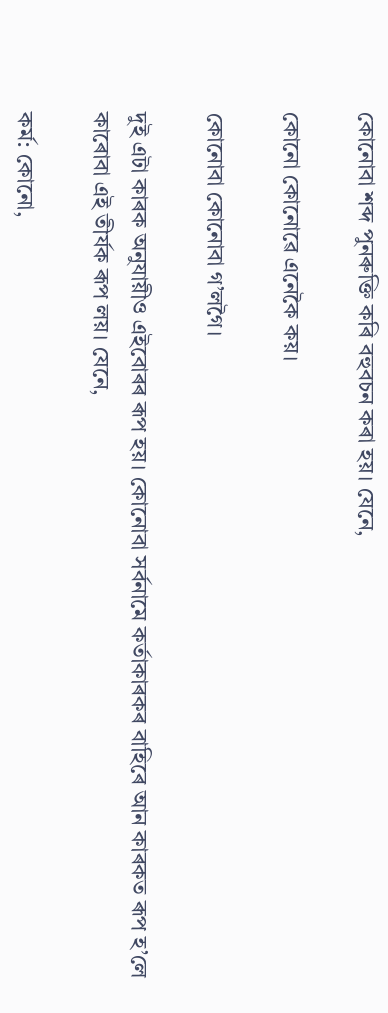কোনোবা শব্দ পুনৰুক্তি কৰি বহুবচন কৰা হয়। যেনে,

কোনো কোনোৱে এনেকৈ কয়।

কোনোবা কোনোবা গ’লগৈ।

দুই এটা কাৰক অনুযায়ীও এইবোৰৰ ৰূপ হয়। কোনোবা সৰ্বনামে কৰ্তাকাৰকৰ বাহিৰে আন কাৰকত ৰূপ হ’লে কাৰোবা এই তীৰ্যক ৰূপ লয়। যেনে,

কৰ্ম: কোনো,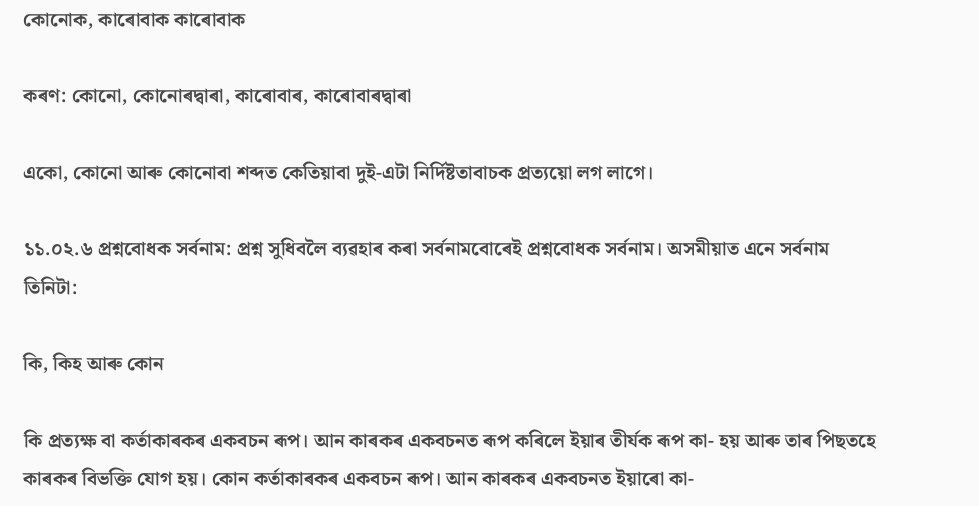কোনোক, কাৰোবাক কাৰোবাক

কৰণ: কোনো, কোনোৰদ্বাৰা, কাৰোবাৰ, কাৰোবাৰদ্বাৰা

একো, কোনো আৰু কোনোবা শব্দত কেতিয়াবা দুই-এটা নিৰ্দিষ্টতাবাচক প্ৰত্যয়ো লগ লাগে।

১১.০২.৬ প্ৰশ্নবোধক সৰ্বনাম: প্ৰশ্ন সুধিবলৈ ব্যৱহাৰ কৰা সৰ্বনামবোৰেই প্ৰশ্নবোধক সৰ্বনাম। অসমীয়াত এনে সৰ্বনাম তিনিটা:

কি, কিহ আৰু কোন

কি প্ৰত্যক্ষ বা কৰ্তাকাৰকৰ একবচন ৰূপ। আন কাৰকৰ একবচনত ৰূপ কৰিলে ইয়াৰ তীৰ্যক ৰূপ কা- হয় আৰু তাৰ পিছতহে কাৰকৰ বিভক্তি যোগ হয়। কোন কৰ্তাকাৰকৰ একবচন ৰূপ। আন কাৰকৰ একবচনত ইয়াৰো কা-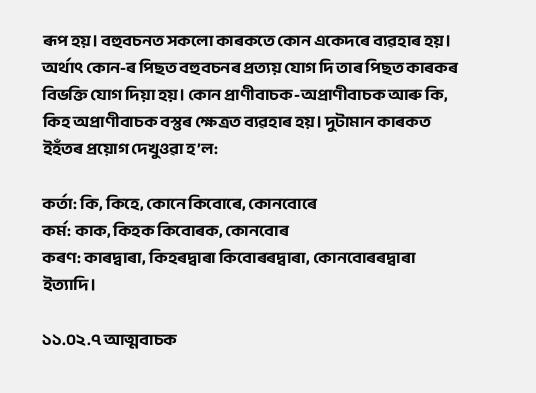ৰূপ হয়। বহুবচনত সকলো কাৰকতে কোন একেদৰে ব্যৱহাৰ হয়। অৰ্থাৎ কোন-ৰ পিছত বহুবচনৰ প্ৰত্যয় যোগ দি তাৰ পিছত কাৰকৰ বিভক্তি যোগ দিয়া হয়। কোন প্ৰাণীবাচক-অপ্ৰাণীবাচক আৰু কি, কিহ অপ্ৰাণীবাচক বস্তুৰ ক্ষেত্ৰত ব্যৱহাৰ হয়। দুটামান কাৰকত ইহঁতৰ প্ৰয়োগ দেখুওৱা হ’ল:

কৰ্তা: কি, কিহে, কোনে কিবোৰে, কোনবোৰে
কৰ্ম: কাক, কিহক কিবোৰক, কোনবোৰ
কৰণ: কাৰদ্বাৰা, কিহৰদ্বাৰা কিবোৰৰদ্বাৰা, কোনবোৰৰদ্বাৰা ইত্যাদি।

১১.০২.৭ আত্মবাচক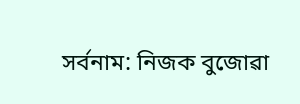সৰ্বনাম: নিজক বুজোৱা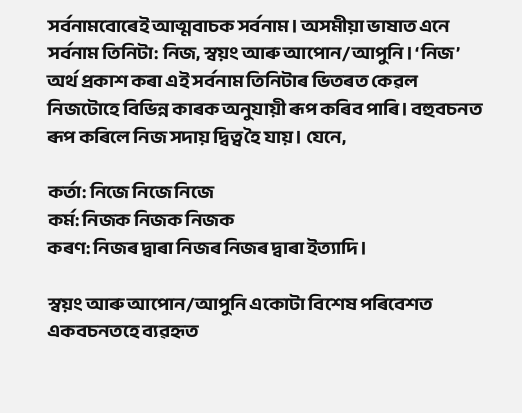সৰ্বনামবোৰেই আত্মবাচক সৰ্বনাম। অসমীয়া ভাষাত এনে সৰ্বনাম তিনিটা: নিজ, স্বয়ং আৰু আপোন/আপুনি। ‘নিজ’ অৰ্থ প্ৰকাশ কৰা এই সৰ্বনাম তিনিটাৰ ভিতৰত কেৱল নিজটোহে বিভিন্ন কাৰক অনুযায়ী ৰূপ কৰিব পাৰি। বহুবচনত ৰূপ কৰিলে নিজ সদায় দ্বিত্ব হৈ যায়। যেনে,

কৰ্তা: নিজে নিজে নিজে
কৰ্ম: নিজক নিজক নিজক
কৰণ: নিজৰ দ্বাৰা নিজৰ নিজৰ দ্বাৰা ইত্যাদি।

স্বয়ং আৰু আপোন/আপুনি একোটা বিশেষ পৰিবেশত একবচনতহে ব্যৱহৃত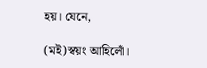হয়। যেনে,

(মই)স্বয়ং আহিলোঁ।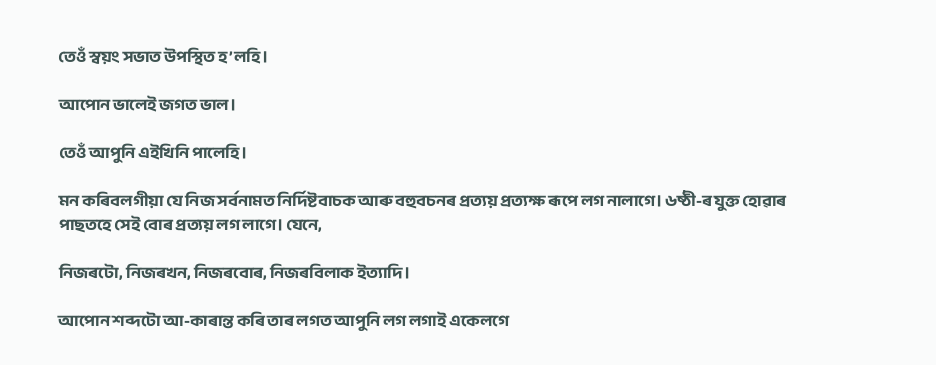তেওঁ স্বয়ং সভাত উপস্থিত হ’লহি।

আপোন ভালেই জগত ভাল।

তেওঁ আপুনি এইখিনি পালেহি।

মন কৰিবলগীয়া যে নিজ সৰ্বনামত নিৰ্দিষ্টবাচক আৰু বহুবচনৰ প্ৰত্যয় প্ৰত্যক্ষ ৰূপে লগ নালাগে। ৬ষ্ঠী-ৰ যুক্ত হোৱাৰ পাছতহে সেই বোৰ প্ৰত্যয় লগ লাগে। যেনে,

নিজৰটো, নিজৰখন, নিজৰবোৰ, নিজৰবিলাক ইত্যাদি।

আপোন শব্দটো আ-কাৰান্ত কৰি তাৰ লগত আপুনি লগ লগাই একেলগে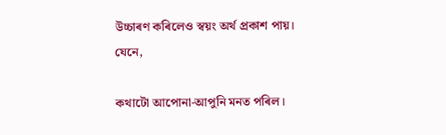উচ্চাৰণ কৰিলেও স্বয়ং অৰ্থ প্ৰকাশ পায়। যেনে,

কথাটো আপোনা-আপুনি মনত পৰিল।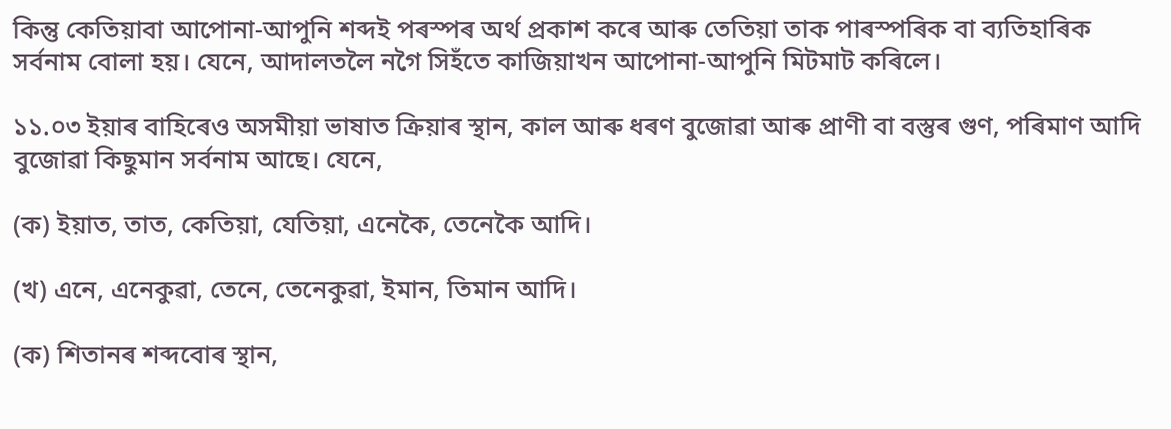কিন্তু কেতিয়াবা আপোনা-আপুনি শব্দই পৰস্পৰ অৰ্থ প্ৰকাশ কৰে আৰু তেতিয়া তাক পাৰস্পৰিক বা ব্যতিহাৰিক সৰ্বনাম বোলা হয়। যেনে, আদালতলৈ নগৈ সিহঁতে কাজিয়াখন আপোনা-আপুনি মিটমাট কৰিলে।

১১.০৩ ইয়াৰ বাহিৰেও অসমীয়া ভাষাত ক্ৰিয়াৰ স্থান, কাল আৰু ধৰণ বুজোৱা আৰু প্ৰাণী বা বস্তুৰ গুণ, পৰিমাণ আদি বুজোৱা কিছুমান সৰ্বনাম আছে। যেনে,

(ক) ইয়াত, তাত, কেতিয়া, যেতিয়া, এনেকৈ, তেনেকৈ আদি।

(খ) এনে, এনেকুৱা, তেনে, তেনেকুৱা, ইমান, তিমান আদি।

(ক) শিতানৰ শব্দবোৰ স্থান,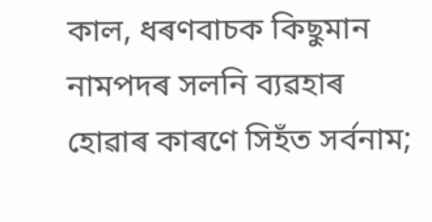কাল, ধৰণবাচক কিছুমান নামপদৰ সলনি ব্যৱহাৰ হোৱাৰ কাৰণে সিহঁত সৰ্বনাম;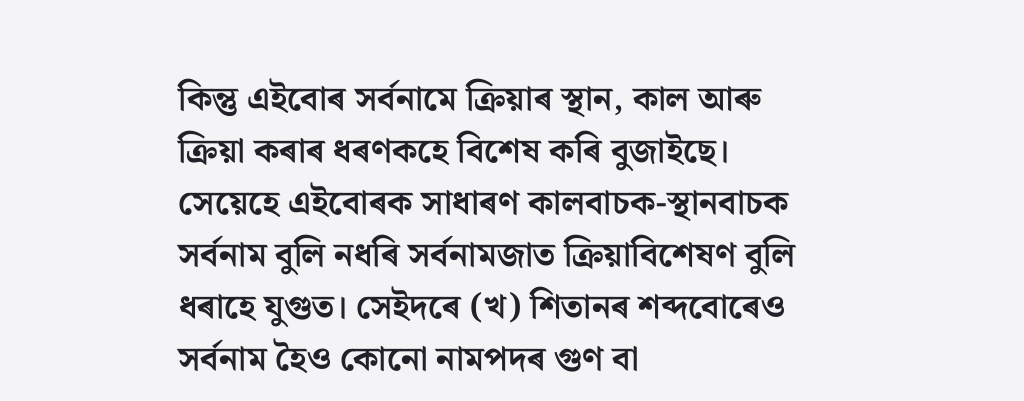কিন্তু এইবোৰ সৰ্বনামে ক্ৰিয়াৰ স্থান, কাল আৰু ক্ৰিয়া কৰাৰ ধৰণকহে বিশেষ কৰি বুজাইছে। সেয়েহে এইবোৰক সাধাৰণ কালবাচক-স্থানবাচক সৰ্বনাম বুলি নধৰি সৰ্বনামজাত ক্ৰিয়াবিশেষণ বুলি ধৰাহে যুগুত। সেইদৰে (খ) শিতানৰ শব্দবোৰেও সৰ্বনাম হৈও কোনো নামপদৰ গুণ বা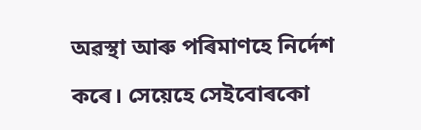অৱস্থা আৰু পৰিমাণহে নিৰ্দেশ কৰে। সেয়েহে সেইবোৰকো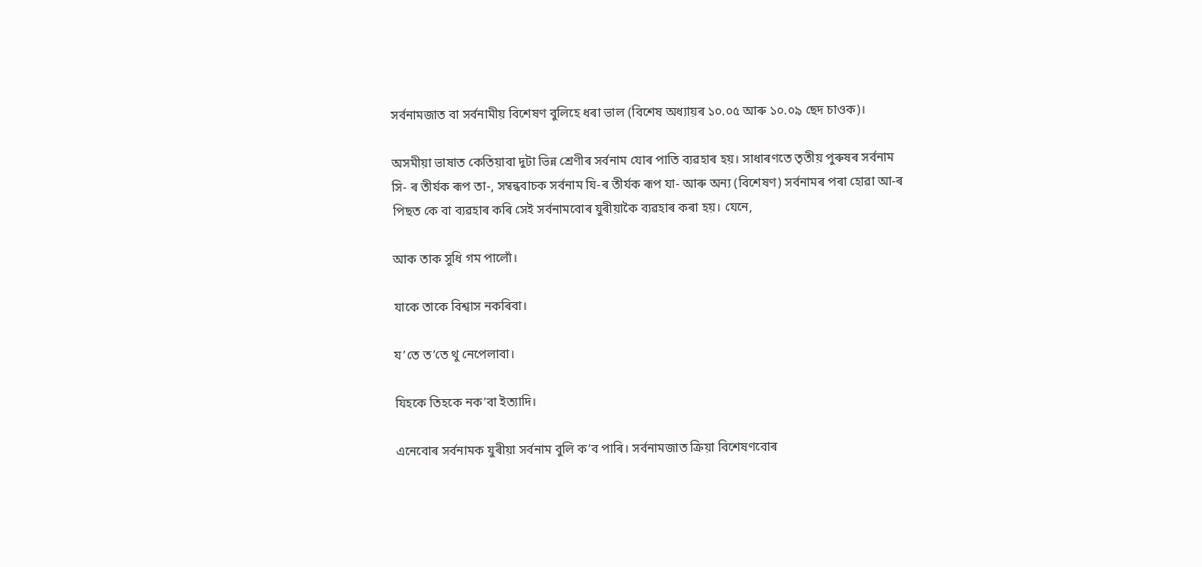সৰ্বনামজাত বা সৰ্বনামীয় বিশেষণ বুলিহে ধৰা ভাল (বিশেষ অধ্যায়ৰ ১০.০৫ আৰু ১০.০৯ ছেদ চাওক)।

অসমীয়া ভাষাত কেতিয়াবা দুটা ভিন্ন শ্ৰেণীৰ সৰ্বনাম যোৰ পাতি ব্যৱহাৰ হয়। সাধাৰণতে তৃতীয় পুৰুষৰ সৰ্বনাম সি- ৰ তীৰ্যক ৰূপ তা-, সম্বন্ধবাচক সৰ্বনাম যি-ৰ তীৰ্যক ৰূপ যা- আৰু অন্য (বিশেষণ) সৰ্বনামৰ পৰা হোৱা আ-ৰ পিছত কে বা ব্যৱহাৰ কৰি সেই সৰ্বনামবোৰ যুৰীয়াকৈ ব্যৱহাৰ কৰা হয়। যেনে,

আক তাক সুধি গম পালোঁ।

যাকে তাকে বিশ্বাস নকৰিবা।

য’তে ত’তে থু নেপেলাবা।

যিহকে তিহকে নক’বা ইত্যাদি।

এনেবোৰ সৰ্বনামক যুৰীয়া সৰ্বনাম বুলি ক’ব পাৰি। সৰ্বনামজাত ক্ৰিয়া বিশেষণবোৰ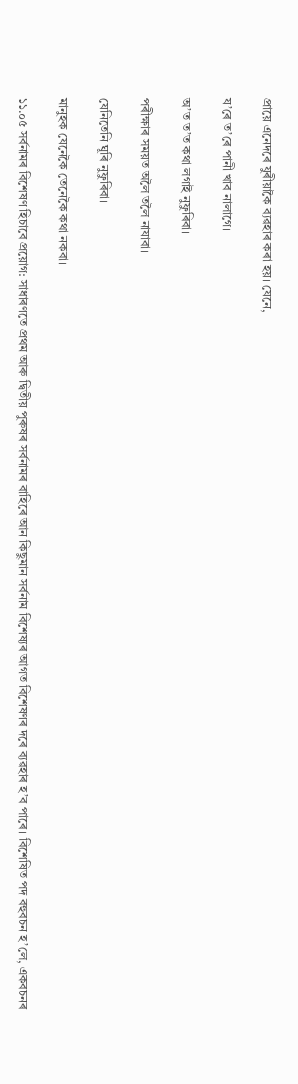প্ৰায়ে এনেদৰে যুৰীয়াকৈ ব্যৱহাৰ কৰা হয়। যেনে,

য’ৰে ত’ৰে পানী খাব নালাগে।

অ’ত ত’ত কথা লগাই নুফুৰিবা।

পৰীক্ষাৰ সময়ত অলৈ তলৈ নাযাবা।

যেনিতেনি ঘূৰি নুফুৰিবা।

মানুহক যেনেকৈ তেনেকৈ কথা নকবা।

১১.০৫ সৰ্বনামৰ বিশেষণ হিচাবে প্ৰয়োগ: সাধাৰণতে প্ৰথম আৰু দ্বিতীয় পুৰুষৰ সৰ্বনামৰ বাহিৰে আন কিছুমান সৰ্বনাম বিশেষ্যৰ আগত বিশেষণৰ দৰে ব্যৱহাৰ হ’ব পাৰে। বিশেষিত পদ বহুবচন হ’লে, একবচনৰ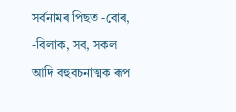সৰ্বনামৰ পিছত -বোৰ, -বিলাক, সব, সকল আদি বহুবচনাত্মক ৰূপ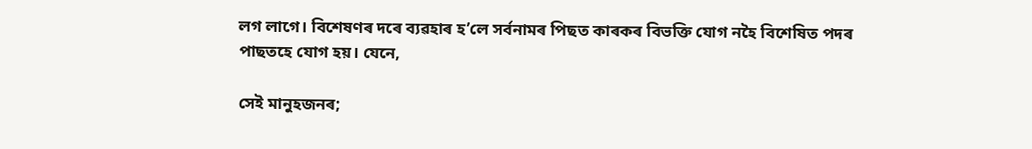লগ লাগে। বিশেষণৰ দৰে ব্যৱহাৰ হ’লে সৰ্বনামৰ পিছত কাৰকৰ বিভক্তি যোগ নহৈ বিশেষিত পদৰ পাছতহে যোগ হয়। যেনে,

সেই মানুহজনৰ;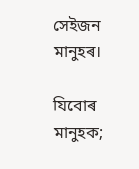সেইজন মানুহৰ।

যিবোৰ মানুহক;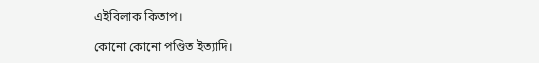এইবিলাক কিতাপ।

কোনো কোনো পণ্ডিত ইত্যাদি।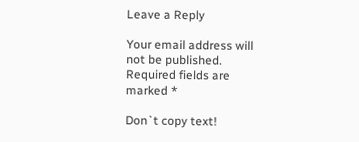Leave a Reply

Your email address will not be published. Required fields are marked *

Don`t copy text!